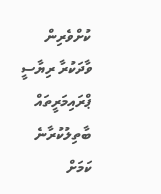ކުށްވެރިން ވާދަކުރާ ރިޔާސީ ޕްރައިމަރީތައް ބާތިލުކުރާނެ ކަމަށް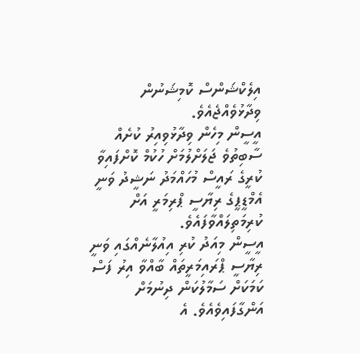އިލެކްޝަންސް ކޮމިޝަނުން ވިދާޅުވެއްޖެއެވެ.
އީސީން މިހެން ވިދާޅުވިއިރު ކުށެއް ސާބިތުވެ ޖަލަށްލުމަށް ހުކުމް ކޮށްފައިވާ ކުރީގެ ރައީސް މުހައްމަދު ނަޝީދު ވަނީ އެމްޑީޕީގެ ރިޔާސީ ޕްރިމަރީ އަށް ކުރިމަތިލައްވާފައެވެ.
އީސީން މިއަދު ކުރި އިއުލާނެއްގައި ވަނީ ރިޔާސީ ޕްރައިމަރީތައް ބާއްވާ އިރު ފަސް ކަމަކަށް ސަމާލުކަން ދިނުމަށް އަންގާފައިވެއެވެ. އެ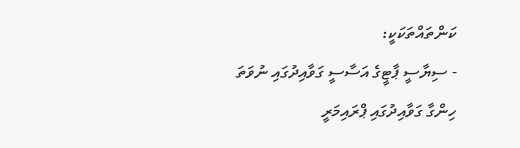ކަންތައްތަކަކީ:
- ސިޔާސީ ޕާޓީގެ އަސާސީ ގަވާއިދުގައި ނުވަތަ ހިންގާ ގަވާއިދުގައި ޕްރައިމަރީ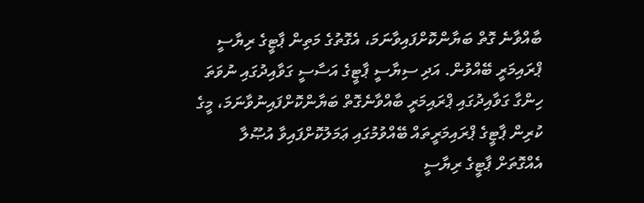ބާއްވާނެ ގޮތް ބަޔާންކޮށްފައިވާނަމަ، އެގޮތުގެ މަތިން ޕާޓީގެ ރިޔާސީ ޕްރައިމަރީ ބޭއްވުން. އަދި ސިޔާސީ ޕާޓީގެ އަސާސީ ގަވާއިދުގައި ނުވަތަ ހިންގާ ގަވާއިދުގައި ޕްރައިމަރީ ބާއްވާނެގޮތް ބަޔާންކޮށްފައިނުވާނަމަ، މީގެ ކުރިން ޕާޓީގެ ޕްރައިމަރީތައް ބޭއްވުމުގައި ޢަމަލުކޮށްފައިވާ އުޞޫލާ އެއްގޮތަށް ޕާޓީގެ ރިޔާސީ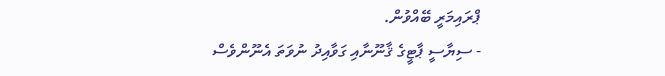ޕްރައިމަރީ ބޭއްވުން.
- ސިޔާސީ ޕާޓީގެ ޤާނޫނާއި ގަވާއިދު ނުވަތަ އެނޫންވެސް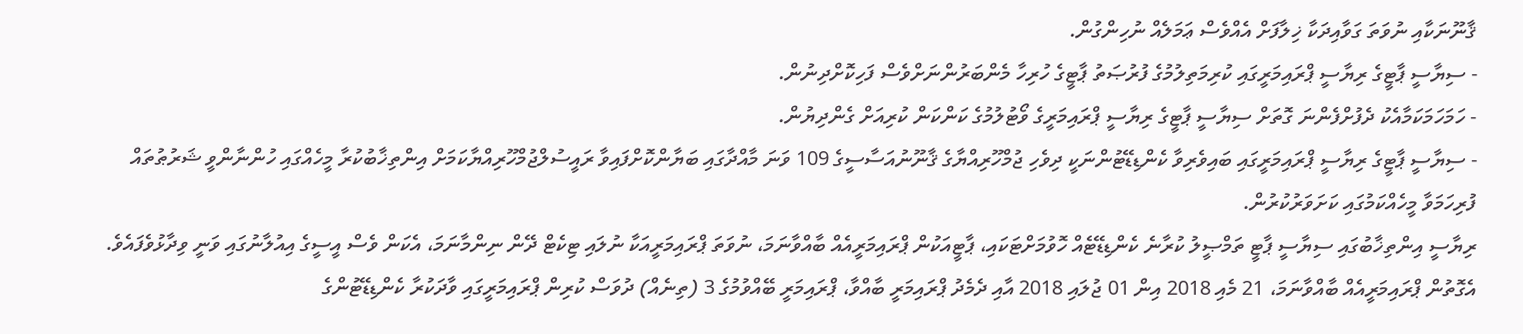ޤާނޫނަކާއި ނުވަތަ ގަވާއިދަކާ ޚިލާފަށް އެއްވެސް ޢަމަލެއް ނުހިންގުން.
- ސިޔާސީ ޕާޓީގެ ރިޔާސީ ޕްރައިމަރީގައި ކުރިމަތިލުމުގެ ފުރުޞަތު ޕާޓީގެ ހުރިހާ މެންބަރުންނަށްވެސް ފަހިކޮށްދިނުން.
- ހަމަހަމަކަމާއެކު ދެފުށްފެންނަ ގޮތަށް ސިޔާސީ ޕާޓީގެ ރިޔާސީ ޕްރައިމަރީގެ ވޯޓުލުމުގެ ކަންކަން ކުރިއަށް ގެންދިޔުން.
- ސިޔާސީ ޕާޓީގެ ރިޔާސީ ޕްރައިމަރީގައި ބައިވެރިވާ ކެންޑިޑޭޓުންނަކީ ދިވެހި ޖުމްހޫރިއްޔާގެ ޤާނޫނުއަސާސީގެ 109 ވަނަ މާއްދާގައި ބަޔާންކޮށްފައިވާ ރައީސުލްޖުމްހޫރިއްޔާކަމަށް އިންތިޚާބުކުރާ މީހެއްގައި ހުންނާންވީ ޝަރުޠުތައް ފުރިހަމަވާ މީހެއްކަމުގައި ކަށަވަރުކުރުން.
ރިޔާސީ އިންތިޚާބުގައި ސިޔާސީ ޕާޓީ ތަމްޞީލު ކުރާނެ ކެންޑިޑޭޓެއް ހޮވުމަށްޓަކައި، ޕާޓީއަކުން ޕްރައިމަރީއެއް ބާއްވާނަމަ، ނުވަތަ ޕްރައިމަރީއަކާ ނުލައި ޓިކެޓް ދޭން ނިންމާނަމަ، އެކަން ވެސް އީސީގެ އިއުލާނުގައި ވަނީ ވިދާޅުވެފައެވެ.
އެގޮތުން ޕްރައިމަރީއެއް ބާއްވާނަމަ، 21 މެއި 2018 އިން 01 ޖުލައި 2018 އާއި ދެމެދު ޕްރައިމަރީ ބާއްވާ، ޕްރައިމަރީ ބޭއްވުމުގެ 3 (ތިނެއް) ދުވަސް ކުރިން ޕްރައިމަރީގައި ވާދަކުރާ ކެންޑިޑޭޓުންގެ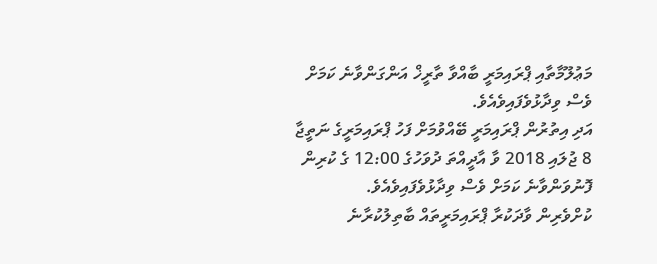މަޢުލޫމާތާއި ޕްރައިމަރީ ބާއްވާ ތާރީޚް އަންގަންވާނެ ކަމަށް ވެސް ވިދާޅުވެފައިވެއެވެ.
އަދި އިތުރުން ޕްރައިމަރީ ބޭއްވުމަށް ފަހު ޕްރައިމަރީގެ ނަތީޖާ 8 ޖުލައި 2018 ވާ އާދީއްތަ ދުވަހުގެ 12:00 ގެ ކުރިން ފޮނުވަންވާނެ ކަމަށް ވެސް ވިދާޅުވެފައިވެއެވެ.
ކުށްވެރިން ވާދަކުރާ ޕްރައިމަރީތައް ބާތިލުކުރާނެ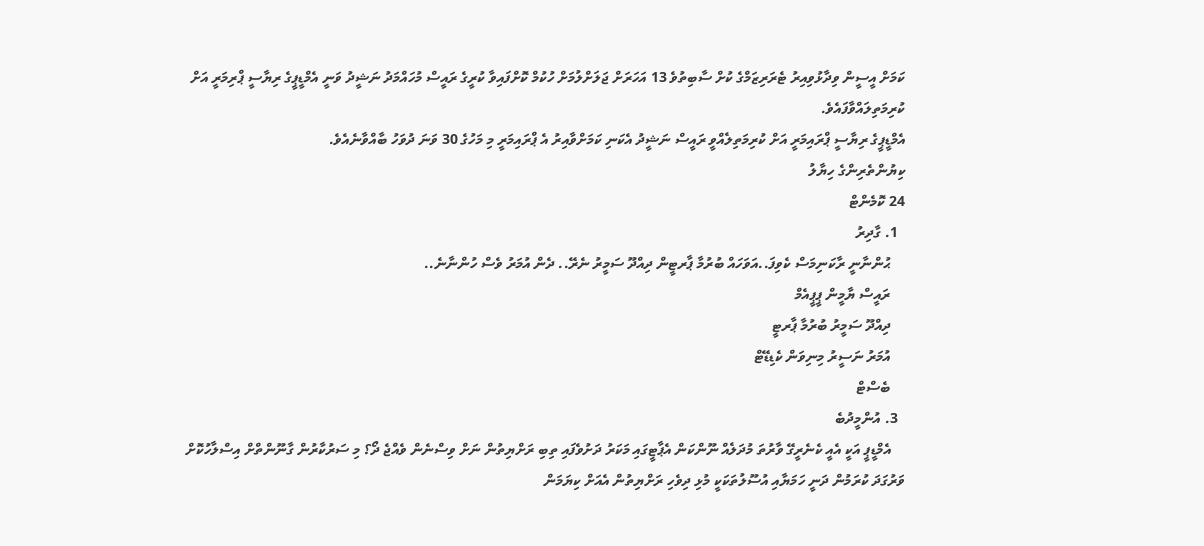ކަމަށް އީސީން ވިދާޅުވިއިރު ޓެރަރިޒަމްގެ ކުށް ސާބިތުވެ 13 އަހަރަށް ޖަލަށްލުމަށް ހުކުމް ކޮށްފައިވާ ކުރީގެ ރައީސް މުހައްމަދު ނަޝީދު ވަނީ އެމްޑީޕީގެ ރިޔާސީ ޕްރިމަރީ އަށް ކުރިމަތިލައްވާފައެވެ.
އެމްޑީޕީގެ ރިޔާސީ ޕްރައިމަރީ އަށް ކުރިމަތިލެއްވީ ރައީސް ނަޝީދު އެކަނި ކަމަށްވާއިރު އެ ޕްރައިމަރީ މި މަހުގެ 30 ވަނަ ދުވަހު ބާއްވާނެއެވެ.
ކިޔުންތެރިންގެ ހިޔާލު
24 ކޮމެންޓް
  1. ގާދިރު
    ޙުންނާނީ ރާކަނިމަސް ކެވިފަ..އަވަހައް ބުރުމާ ޕާރޓީން ދިއްދޫ ސަމީރު ނެރޭ.. ދެން އުމަރު ވެސް ހުންނާނެ..
    ރައީސް ޔާމީން ޕީޕީއެމް
    ދިއްދޫ ސަމީރު ބުރުމާ ޕާރޓީ
    އުމަރު ނަސީރު މިނިވަން ކެޑިޑޭޓް
    ބެސްޓް
  3. އުންމީދުބެ
    އެމްޑީޕީ އަކީ އެއީ ކެނެރީގޭ ވާރުތަ މުދަލެއް ނޫންކަން އެޕާޓީގައި މަކަރު ދަށުވެފައި ތިބި ރަށްޔިތުން ނަށް ވިސްނެން ވެއްޖެ ދޯ؟ މި ސަރުކާރުން ގާނޫންތްށް އިސްލާހުކޮށް ވަރުގަދަ ކުރަމުން ދަނީ ހަމަޔާއި އުސޫލުތަކަކީ މުޅި ދިވެހި ރަށްޔިތުން އެއަށް ކިޔަމަން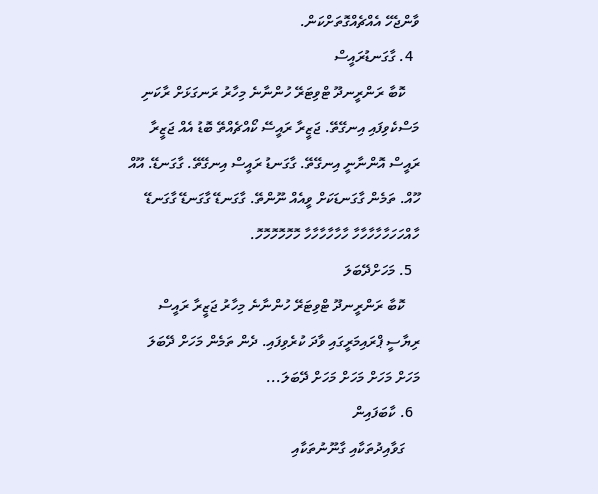ވާންޖެހޭ އެއްޗެއްގޮތަށްކަން.
  4. ގާގަނޑުރައީސް
    ކޮބާ ރަންރީނދޫ ޓްވިޓަރޭ ހުންނާނެ މިހާރު ރަނގަޅަށް ރާކަނި މަސްކެވިފައި އިނގޭތޭ. ޖަޒީރާ ރައީސޭ ކޯއްޗެއްތޭ ބޮޑު އެއް ޖަޒީރާ ރައީސް އޮންނާނީ އިނގޭތޭ. ގާގަނޑު ރައީސް އިނގޭތޭ. ގާގަނޑޭ. އޫއް ހޫއް. ތަމެން ގާގަނޑަކަށް ވީއެއް ނޫންތޭ. ގާގަނޑޭ ގާގަނޑޭ ގާގަނޑޭ ހާއްހަހަހާހާހާހާހާ ހާހާހާހާހާހާ ހޮހޮހޮހޮހޮހޮ.
  5. މަހަށްދޭބަލަ
    ކޮބާ ރަންރީނދޫ ޓްވިޓަރޭ ހުންނާނެ މިހާރު ޖަޒީރާ ރައީސް ރިޔާސީ ޕްރައިމަރީގައި ވާދަ ކުރެވިފައި. ދެން ތަމެން މަހަށް ދޭބަލަ މަހަށް މަހަށް މަހަށް މަހަށް ދޭބަލަ...
  6. ކާބަފައިން
    ގަވާއިދުތަކާއި ގާނޫނުތަކާއި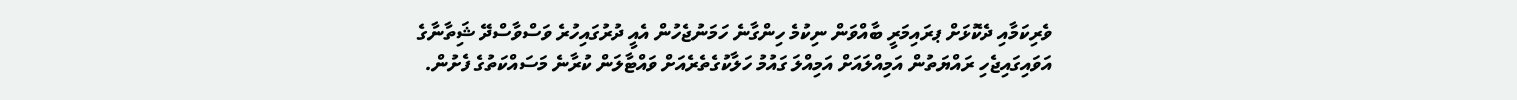ވެރިކަމާއި ދެކޮޅަށް ޕރައިމަރީ ބާއްވަން ނިކުމެ ހިންގާނެ ހަމަނުޖެހުން އެއީ ދުރުގައިހުރެ ވަސްވާސްދޭ ޝަިތާނާގެ އަވައިގައިޖެހި ރައްޔަތުން އަމިއްލައަށް އަމިއްލަ ގައުމު ހަލާކުގެތެރެއަށް ވައްޓާލަން ކުރާނެ މަސައްކަތުގެ ފެށުން.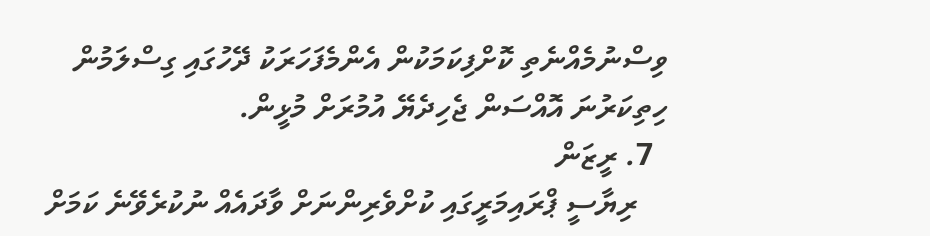ވިސްނުމެއްނެތި ކޮށްފިކަމަކުން އެންމެފަހަރަކު ދޭހުގައި ގިސްލަމުން ހިތިކަރުނަ އޮއްސަން ޖެހިދެޔޭ އުމުރަށް މުޅީން.
  7. ރީޒަން
    ރިޔާސީ ޕްރައިމަރީގައި ކުށްވެރިންނަށް ވާދައެއް ނުކުރެވޭނެ ކަމަށް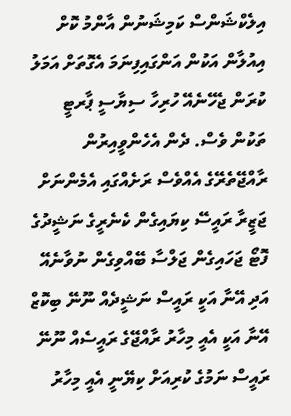އިލެކްޝަންސް ކަމިޝަނުން އާންމު ކޮށް އިއުލާން އަކުން އަންގައިފިނަމަ އެގޮތަށް އަމަލު ކުރަން ޖެހޭނެއޭ ހުރިހާ ސިޔާސީ ޕާރޓީ ތަކުން ވެސް. ދެން އެހެންވީއިރުން ރާއްޖޭތެރޭގެ އެއްވެސް ރަށެއްގައި އެމެންނަށް ޖަޒީރާ ރައީސޭ ކިޔައިގެން ކެނެރީގެ ނަޝީދުގެ ފޮޓޯ ޖަހައިގެން ޖަލްސާ ބޭއްވިގެން ނުވާނެއޭ އަދި އޭނާ އަކީ ރައީސް ނަޝީދެއް ނޫނޭ ބިކޮޒް އޭނާ އަކީ އެއީ މިހާރު ރާއްޖޭގެ ރައީސެއް ނޫނޭ ރައީސް ނަމުގެ ކުރިއަށް ކިޔޭނީ އެއީ މިހާރު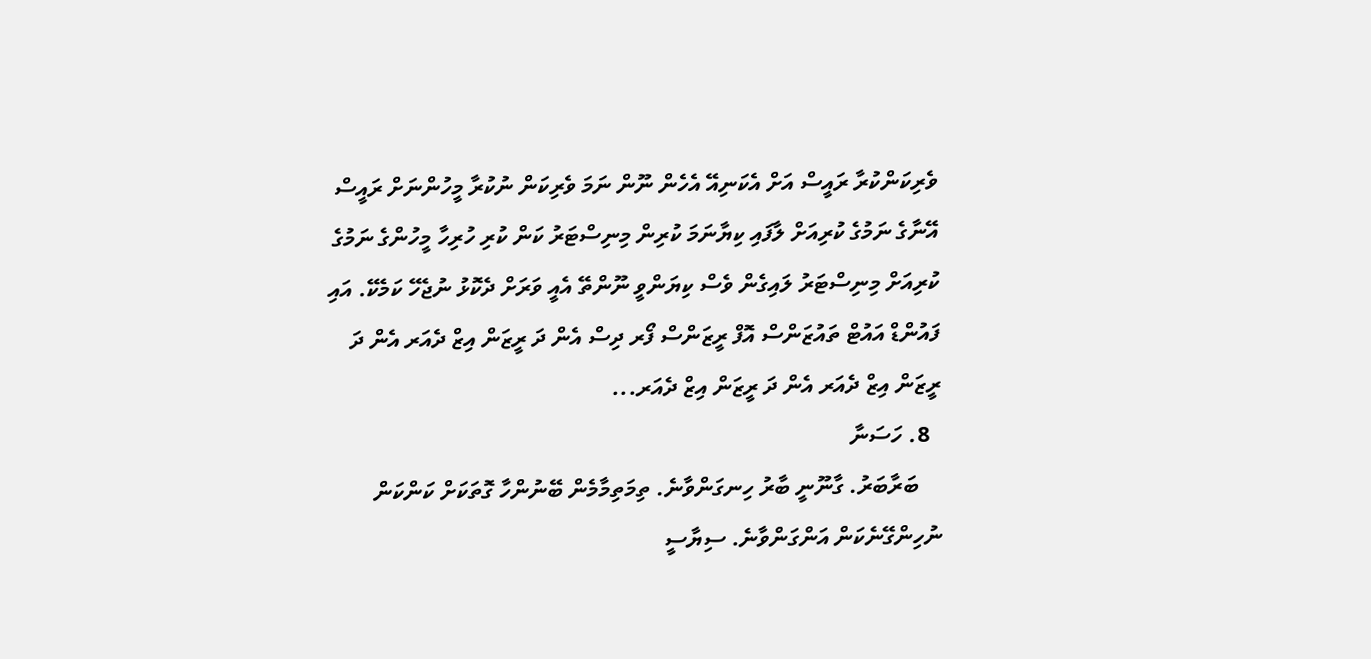ވެރިކަންކުރާ ރައީސް އަށް އެކަނިއޭ އެހެން ނޫން ނަމަ ވެރިކަން ނުކުރާ މީހުންނަށް ރައީސް އޭނާގެ ނަމުގެ ކުރިއަށް ލާފައި ކިޔާނަމަ ކުރިން މިނިސްޓަރު ކަން ކުރި ހުރިހާ މީހުންގެ ނަމުގެ ކުރިއަށް މިނިސްޓަރު ލައިގެން ވެސް ކިޔަންވީ ނޫންތޭ އެއީ ވަރަށް ދެކޮޅު ނުޖެހޭ ކަމެކޭ. އައި ފައުންޑް އައުޓް ތައުޒަންސް އޮފް ރީޒަންސް ފޯރ ދިސް އެން ދަ ރީޒަން އިޒް ދެއަރ އެން ދަ ރީޒަން އިޒް ދެއަރ އެން ދަ ރީޒަން އިޒް ދެއަރ...
  8. ހަސަނާ
    ބަރާބަރު. ގާނޫނީ ބާރު ހިނގަންވާނެ. ތިމަތިމާމެން ބޭނުންހާ ގޮތަކަށް ކަންކަން ނުހިންގޭނެކަން އަންގަންވާނެ. ސިޔާސީ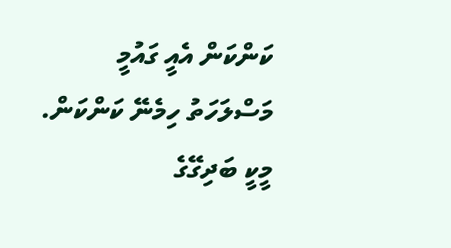ކަންކަން އެއީ ގައުމީ މަސްލަހަތު ހިމެނޭ ކަންކަން. މީކީ ބަދިގޭގެ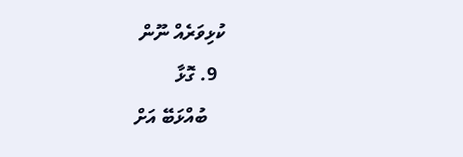ކުޅިވަރެއް ނޫން
  9. ގޮޅާ
    ބުއްޅަބޭ އަށް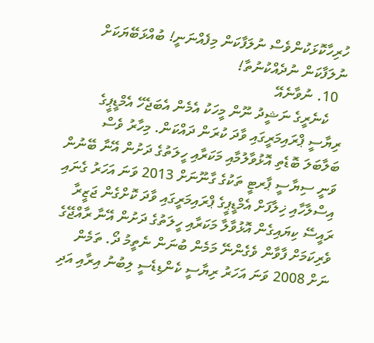ހުރިހާކޮޅަކުންވެސް ނުލަފާކަން މިފެއްނަނީ! ބުއްޅަބޭޔަކަށް ނުލަފާކަން ނުދެއްކުނުތާ!
  10. ނުވާނެއޭ
    ކެނެރީގެ ނަޝީދު ނޫން މީހަކު އެމެން އެބަޖެހޭ އެމްޑީޕީގެ ރިޔާސީ ޕްރައިމަރީގައި ވާދަ ކުރަން ދައްކަން. މިހާރު ވެސް ބަލާބަލަ ބޮޑެތި އޮޅުވާލުމާއި މަކަރާއި ހީލަތުގެ ދަށުން އޭނާ ބޭނުން ވަނީ ސިޔާސީ ޕާރޓީ ތަކުގެ ގާނޫނަށް 2013 ވަނަ އަހަރު ގެނައި އިސްލާހާއި ޚިލާފަށް އެމްޑީޕީގެ ޕްރައިމަރީގައި ވާދަ ކޮށްގެން ޖަޒީރާ ރައީސޭ ކިޔައިގެން އޮޅުވާލާ މަކަރާއި ހީލަތުގެ ދަށުން އޭނާ ރާއްޖޭގެ ވެރިކަމަށް ފާވާން ވެގެންނޭ މަމެން ބުނަން ނެތީމު ދޯ. ތަމެން ނަށް 2008 ވަނަ އަހަރު ރިޔާސީ ކެންޑިޑެސީ ލިބުނު އިރާއި އަދި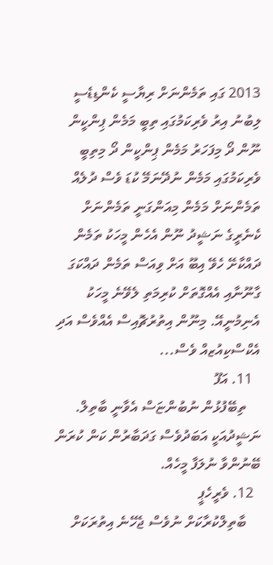2013 ގައި ތަމެންނަށް ރިޔާސީ ކެންޑިޑެސީ ލިބުނު އިރު ވެރިކަމުގައި ތިބީ މަމެން ޕިންކީން ނޫން ދޯ މިފަހަރު މަމެން ޕިންކީން ދޯ މިތިބީ ވެރިކަމުގައި މަމެން ނުދޭނަމޭ ކުޑަ ވެސް ދުލެއް ތަމެންނަށް މަމެން މިއަންގަނީ ތަމެންނަށް ކެނެރީގެ ނަޝީދު ނޫން އެހެން މީހަކު ތަމެން ދައްކާށޭ ހެވޭ އިބޫ އަށް ވިއަސް ތަމެން ދައްކަގަ ގާނޫނާއި އެއްގޮތަށް ކުރިމަތި ލެވޭނެ މީހަކު އެނިމުނީއޭ. މިނޫން އިތުރުޗޮއިސް އެއްވެސް އަދި އެކްސްކިއުޒއް ވެސް...
  11. އަފޫ
    ތިބޭފުޅުން ނުބުންޏަސް އެވާނީ ބާތިލް. ނަޝީދުއަކީ އަބަދުވެސް ގަދަބާރުން ކަން ކުރަން ބޭނުންވާ ނުލަފާ މީހެއް.
  12. ވެރީހެޕީ
    ބާތިލްކުރާކަށް ނުވެސް ޖެހޭނެ އިތުރަކަށް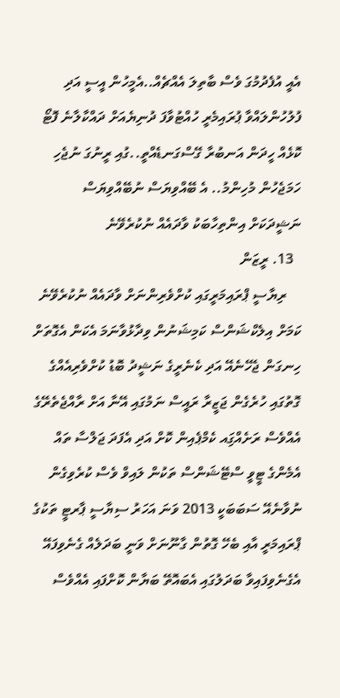އެއީ އުފެދުމުގަ ވެސް ބާތިލަ އެއްޗެއް..އެމީހުން އީސީ އަދި ފުލުހުންލައްވާ ޕުރައިމެރީ ހުއްޓުވާފަ ދުނިޔެއަށް ދައްކާލާނެ ފޮޓޯ ކޮޅެއް ހީދަން އަނބުރާ ގޭސްގަނޑެއްތީ..ގުއި ރީނުގަ ނުޖެހި ހަމަޖެހުން މުހިންމު.. އެ ބޭއްވިޔަސް ނުބޭއްވިޔަސް ނަޝީދަކަށް އިންތިހާބަކު ވާދައެއް ނުކުރެވޭނެ
  13. ރީޒަން
    ރިޔާސީ ޕްރައިމަރީގައި ކުށްވެރިންނަށް ވާދައެއް ނުކުރެވޭނެ ކަމަށް އިލެކްޝަންސް ކަމިޝަނުން ވިދާޅުވާނަމަ އެކަން އެގޮތަށް ހިނގަން ޖެހޭނެއޭ އަދި ކެނެރީގެ ނަޝީދު ބޮޑު ކުށްވެރިއެއްގެ ގޮތުގައި ހުރެގެން ޖަޒީރާ ރައީސް ނަމުގައި އޭނާ އަށް ރާއްޖެތެރޭގެ އެއްވެސް ރަށެއްގަިއ ކެމްޕެއިން ކޮށް އަދި އެފަދަ ޖަލްސާ ތައް އެމެންގެ ޓީވީ ސްޓޭޝަންސް ތަކުން ލައިވް ވެސް ކުރެވިގެން ނުވާނެއޭ ސަބަބަކީ 2013 ވަނަ އަހަރު ސިޔާސީ ޕާރޓީ ތަކުގެ ޕްރައިމަރީ އާއި ބެހޭ ގޮތުން ގާނޫނަށް ވަނީ ބަދަލެއް ގެނެވިފައޭ އެގެނެވިފައިވާ ބަދަލުގައި އެބައޮތޭ ބަޔާން ކޮށްފައި އެއްވެސް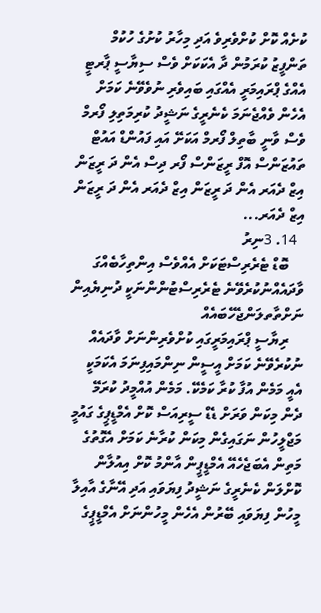ކުށެއް ކޮށް ކުށްވެރިވެ އަދި މިހާރު ކުށުގެ ހުކުމް ތަންފީޒު ކުރަމުން ދާ އެކަކަށް ވެސް ސިޔާސީ ޕާރޓީ އެއްގެ ޕްރައިމަރީ އެއްގައި ބައިވެރި ނުވެވޭނެ ކަމަށް އެހެން ވެއްޖެނަމަ ކެނެރީގެ ނަޝީދު ކުރިމަތިލި ފޯރމް ވެސް ވާނީ ބާތިލް ފޯރމް އަކަށޭ އައި ފައުންޑް އައުޓް ތައުޒަންސް އޮފް ރީޒަންސް ފޯރ ދިސް އެން ދަ ރީޒަން އިޒް ދެއަރ އެން ދަ ރީޒަން އިޒް ދެއަރ އެން ދަ ރީޒަން އިޒް ދެއަރ...
  14. 3ނިރު
    ބޮޑް ޓެރެރިސްޓަކަށް އެއްވެސް އިންތިހާބެއްގަ ވާދައެއްނުކުރެވޭނެ ޓެރެރިސްޓުންންނަކީ ދުނިޔެއިން ނަށްތާތލަންޖެހޭބައެއް
    ރިޔާސީ ޕްރައިމަރީގައި ކުށްވެރިންނަށް ވާދައެއް ނުކުރެވޭނެ ކަމަށް އީސީން ނިންމައިފިނަމަ އެކަމަކީ އެއީ މަމެން އުފާ ކުރާ ކަމެކޭ. މަމެން އުއްމީދު ކުރަމޭ ދެން މިކަން ވަރަށް ޑެޑް ސީރިއަސް ކޮށް އެމްޑީޕީގެ ގައުމީ މަޖްލީހުން ނަގައިގެން މިކަން ކުރާނެ ކަމަށް އެގޮތުގެ މަތިން އެބަޖެހެއޭ އެމްޑީޕީން އާންމު ކޮށް އިއުލާން ކޮށްލަން ކެނެރީގެ ނަޝީދު ފިޔަވައި އަދި އޭނާގެ އާއިލާ މީހުން ފިޔަވައި ބޭރުން އެހެން މީހުންނަށް އެމްޑީޕީގެ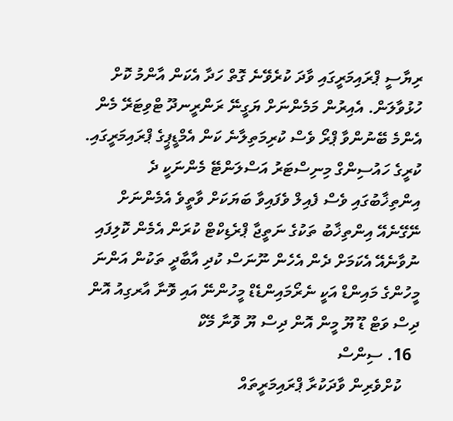ރިޔާސީ ޕްރައިމަރީގައި ވާދަ ކުރެވޭނެ ގޮތް ހަދާ އެކަން އާންމު ކޮށް ހުޅުވާލަން. އެއިރުން މަމެންނަށް ޔަގީނޭ ރަންރީނދޫ ޓްވިޓަރޭ މެން އެންމެ ބޭނުންވާ ޕްރޯ ވެސް ކުރިމަތިލާނެ ކަން އެމްޑީޕީގެ ޕްރައިމަރީގައި. ކުރީގެ ހައުސިންގް މިނިސްޓަރު އަސްލަންޓޭ މެންނަކީ ދެ އިންތިޚާބުގައި ވެސް ފެއިލް ވެފައިވާ ބަޔަކަށް ވާތީވެ އެމެންނަށް ނޭގޭނެއޭ އިންތިޚާބު ތަކުގެ ނަތީޖާ ޕްރެޑިކްޓް ކުރަން އެމެން ކޮލިފައި ނުވާނެއޭ އެކަމަށް ދެން އެހެން ނޫނަސް ކުދި އާބާދީ ތަކުން އަންނަ މީހުންގެ މައިންޑް އަކީ ނެރޯމައިންޑެޑް މީހުންނޭ އައި ވޮނާ އާރގިއު އޮން ދިސް ވަޓް ޑޫ ޔޫ މީން އޮން ދިސް ޔޫ ވޮނާ މޭކް
  16. ސިންސް
    ކުށްވެރިން ވާދަކުރާ ޕްރައިމަރީތައް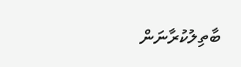ބާތިލުކުރާނަން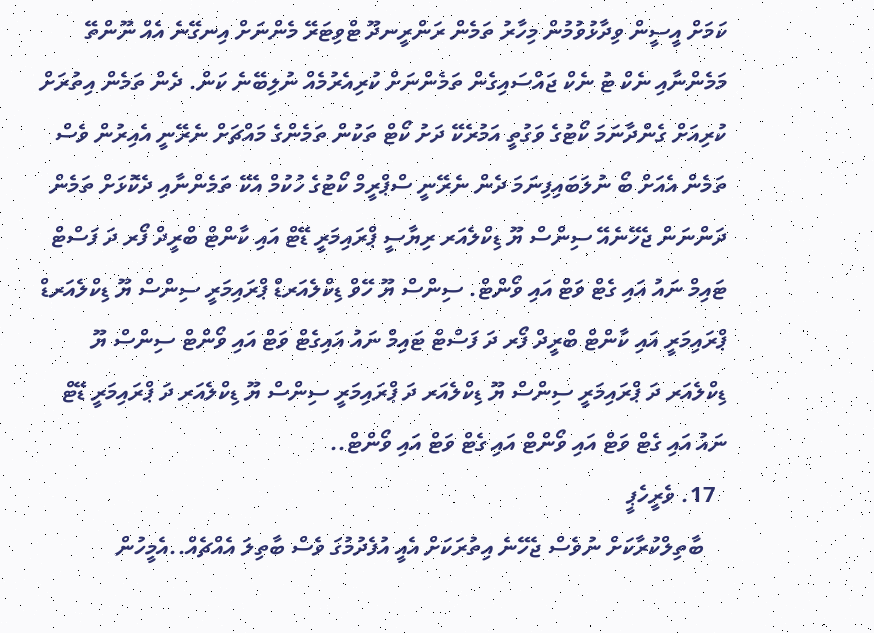ކަމަށް އީސީން ވިދާޅުވުމުން މިހާރު ތަމެން ރަންރީނދޫ ޓްވިޓަރޭ މެންނަށް އިނގޭނެ އެއް ނޫންތޭ މަމެންނާއި ނެކް ޓު ނެކް ޖައްސައިގެން ތަމެންނަށް ކުރިއެރުމެއް ނުލިބޭނެ ކަން. ދެން ތަމެން އިތުރަށް ކުރިއަށް ގެންދާނަމަ ކޯޓުގެ ވަގުތީ އަމުރެކޭ ދަށު ކޯޓް ތަކުން ތަމެންގެ މައްޗަށް ނެރޭނީ އެއިރުން ވެސް ތަމެން އެއަށް ބޯ ނުލަބައިފިނަމަ ދެން ނެރޭނީ ސްޕްރީމް ކޯޓުގެ ހުކުމް އެކޭ ތަމެންނާއި ދެކޮޅަށް ތަމެން ދަންނަން ޖެހޭނެއޭ ސިންސް ޔޫ ޑިކްލެއަރ ރިޔާސީ ޕްރައިމަރީ ޑޭޓް އައި ކާންޓް ބްރީދް ފޯރ ދަ ފަސްޓް ޓައިމް ނައު އައި ގެޓް ވަޓް އައި ވޯންޓް. ސިންސް ޔޫ ހޭވް ޑިކްލެއަރޑް ޕްރައިމަރީ ސިންސް ޔޫ ޑިކްލެއަރޑް ޕްރައިމަރީ އައި ކާންޓް ބްރީދް ފޯރ ދަ ފަސްޓް ޓައިމް ނައު އައިގެޓް ވަޓް އައި ވޯންޓް ސިންސް ޔޫ ޑިކްލެއަރ ދަ ޕްރައިމަރީ ސިންސް ޔޫ ޑިކްލެއަރ ދަ ޕްރައިމަރީ ސިންސް ޔޫ ޑިކްލެއަރ ދަ ޕްރައިމަރީ ޑޭޓް ނައު އައި ގެޓް ވަޓް އައި ވޯންޓް އައި ގެޓް ވަޓް އައި ވޯންޓް..
  17. ވެރީހެޕީ
    ބާތިލްކުރާކަށް ނުވެސް ޖެހޭނެ އިތުރަކަށް އެއީ އުފެދުމުގަ ވެސް ބާތިލަ އެއްޗެއް..އެމީހުން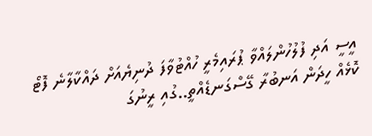އީސީ އަދި ފުލުހުންލައްވާ ޕުރައިމެރީ ހުއްޓުވާފަ ދުނިޔެއަށް ދައްކާލާނެ ފޮޓޯ ކޮޅެއް ހީދަން އަނބުރާ ގޭސްގަނޑެއްތީ..ގުއި ރީނުގަ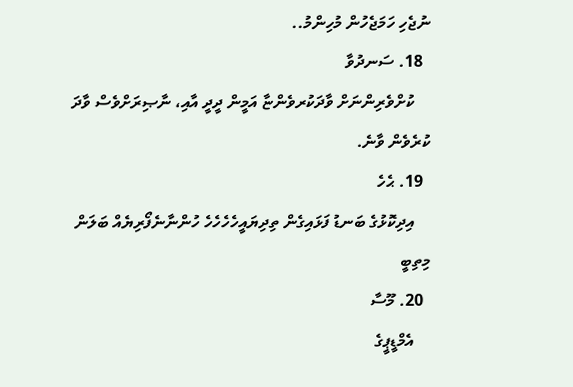ނުޖެހި ހަމަޖެހުން މުހިންމު..
  18. ސަނދުވާ
    ކުށްވެރިންނަށް ވާދަކުރވެންޏާ އަމީން ދީދީ އާއި، ނާޞިރަށްވެސް ވާދަ ކުރެވެން ވާނެ.
  19. ޙެހެ
    އިދިކޮޅުގެ ބަނޑު ފަޅައިގެން ތިދިޔައީހެހެހެހެ ހުންނާނެފޯރިޔެއް ބަލަން މިތިބީ
  20. މޫސާ
    އެމްޑީޕީގެ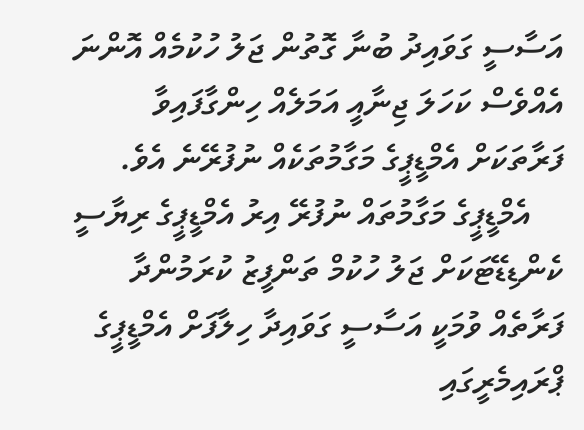އަސާސީ ގަވައިދު ބުނާ ގޮތުން ޖަލު ހުކުމެއް އޮންނަ އެއްވެސް ކަހަލަ ޖިނާއީ އަމަލެއް ހިންގާފައިވާ ފަރާތަކަށް އެމްޑީޕީގެ މަގާމުތަކެއް ނުފުރޭނެ އެވެ.
    އެމްޑީޕީގެ މަގާމުތައް ނުފުރޭ އިރު އެމްޑީޕީގެ ރިޔާސީ ކެންޑިޑޭޓަކަށް ޖަލު ހުކުމް ތަންފީޒު ކުރަމުންދާ ފަރާތެއް ވުމަކީ އަސާސީ ގަވައިދާ ހިލާފަށް އެމްޑީޕީގެ ޕްރައިމެރީގައި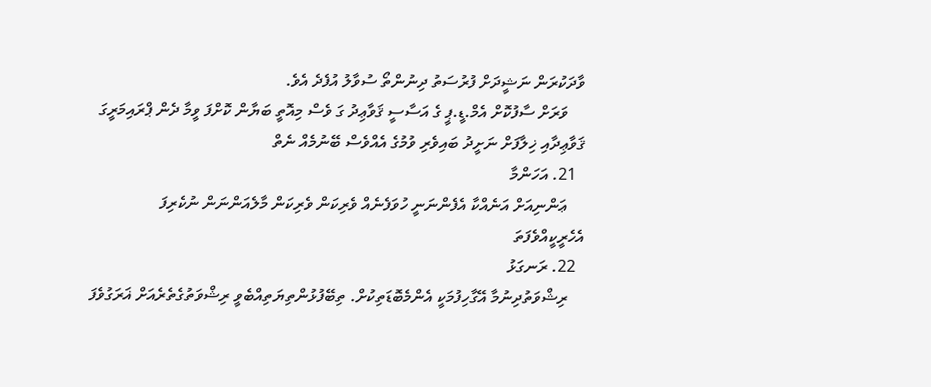ވާދަކުރަން ނަޝީދަށް ފުރުސަތު ދިނުންތޯ ސުވާލު އުފެދެ އެވެ.
    ވަރަށް ސާފުކޮށް އެމް.ޑީ.ޕީ ގެ އަސާސީ ޤަވާޢިދު ގަ ވެސް މިއޮތީ ބަޔާން ކޮށްފަ ވީމާ ދެން ޕްރައިމަރީގަ ޤަވާޢިދާއި ޚިލާފަށް ނަށީދު ބައިވެރި ވުމުގެ އެއްވެސް ބޭނުމެއް ނެތް
  21. އަހަންމާ
    ޢަންނިއަށް އަނެއްކާ އެފެންނަނީ ހުވަފެނެއް ވެރިކަން ވެރިކަން މާލެއަންނަން ނުކެރިފަ އެހެރީކީއްވެފަތަ
  22. ރަނގަޅު
    ރިޝްވަތުދިނުމާ އޭގާހިފުމަކީ އެންމެބޮޑަތިކުށް. ތިބޭފުޅުންތިޔަތިއްބެވީ ރިޝްވަތުގެތެރެއަށް ޣަރަގުވެފަ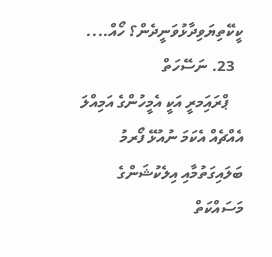ކީކޭތިޔަވިދާޅުވަނީދެން؟ ހޯއް....
  23. ނަސޭހަތް
    ޕްރައިަމރީ އަކީ އެމީހުންގެ އަމިއްލަ އެއްޗެއް އެކަމަ ނުއުޅޭ ފޯރމު ބަލައިގަތުމާއި އިލެކުޝަންގެ މަސައްކަތް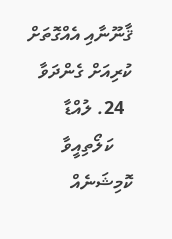ޤާނޫނާއި އެއްގޮތަށް ކުރިއަށް ގެންދަވާ
  24. ލުއްޑާ
    ކަލޯތިއީވާ ކޮމިޝަނެއް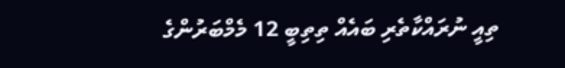ތިއީ ނުރައްކާތެރި ބައެއް ތިތިބީ 12 މެމްބަރުންގެ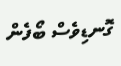ގޮނޑިވެސް ބޯފެން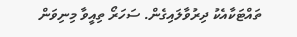ތައްޓަކާއެކު ދިރުވާލައިގެން. ސަހަރޯ ތިއީވާ މިނިވަން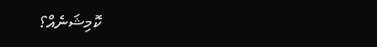ކޮމިޝަނެއް؟